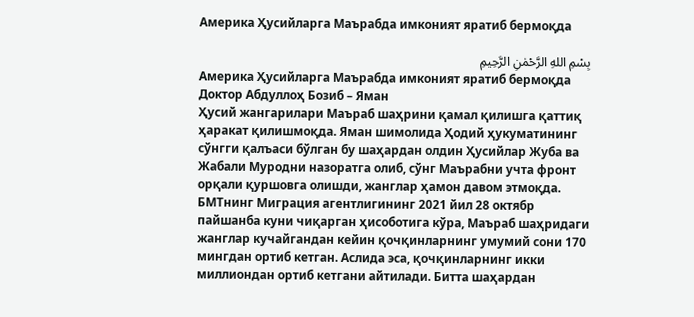Америка Ҳусийларга Маърабда имконият яратиб бермоқда

بِسْمِ اللهِ الرَّحْمٰنِ الرَّحِيمِ
Америка Ҳусийларга Маърабда имконият яратиб бермоқда
Доктор Абдуллоҳ Бозиб – Яман
Ҳусий жангарилари Маъраб шаҳрини қамал қилишга қаттиқ ҳаракат қилишмоқда. Яман шимолида Ҳодий ҳукуматининг сўнгги қалъаси бўлган бу шаҳардан олдин Ҳусийлар Жуба ва Жабали Муродни назоратга олиб, сўнг Маърабни учта фронт орқали қуршовга олишди, жанглар ҳамон давом этмоқда. БМТнинг Миграция агентлигининг 2021 йил 28 октябр пайшанба куни чиқарган ҳисоботига кўра, Маъраб шаҳридаги жанглар кучайгандан кейин қочқинларнинг умумий сони 170 мингдан ортиб кетган. Аслида эса, қочқинларнинг икки миллиондан ортиб кетгани айтилади. Битта шаҳардан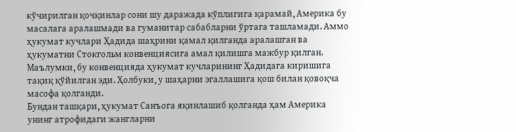кўчирилган қочқинлар сони шу даражада кўплигига қарамай, Америка бу масалага аралашмади ва гуманитар сабабларни ўртага ташламади. Аммо ҳукумат кучлари Ҳадида шаҳрини қамал қилганда аралашган ва ҳукуматни Стокгольм конвенциясига амал қилишга мажбур қилган. Маълумки, бу конвенцияда ҳукумат кучларининг Ҳадидага киришига тақиқ қўйилган эди. Ҳолбуки, у шаҳарни эгаллашига қош билан қовоқча масофа қолганди.
Бундан ташқари, ҳукумат Санъога яқинлашиб қолганда ҳам Америка унинг атрофидаги жангларни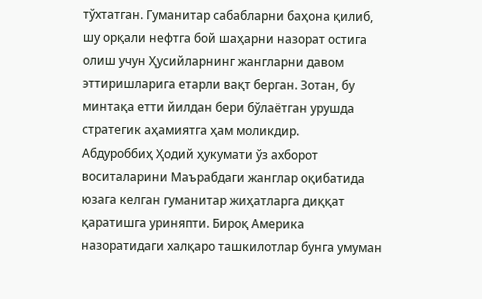тўхтатган. Гуманитар сабабларни баҳона қилиб, шу орқали нефтга бой шаҳарни назорат остига олиш учун Ҳусийларнинг жангларни давом эттиришларига етарли вақт берган. Зотан, бу минтақа етти йилдан бери бўлаётган урушда стратегик аҳамиятга ҳам моликдир.
Абдуроббиҳ Ҳодий ҳукумати ўз ахборот воситаларини Маърабдаги жанглар оқибатида юзага келган гуманитар жиҳатларга диққат қаратишга уриняпти. Бироқ Америка назоратидаги халқаро ташкилотлар бунга умуман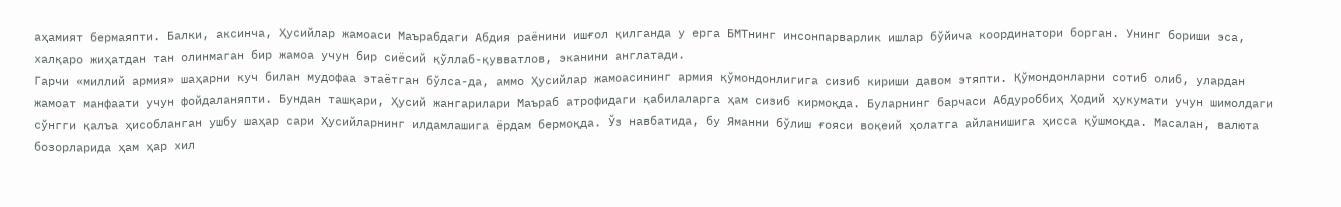аҳамият бермаяпти. Балки, аксинча, Ҳусийлар жамоаси Маърабдаги Абдия раёнини ишғол қилганда у ерга БМТнинг инсонпарварлик ишлар бўйича координатори борган. Унинг бориши эса, халқаро жиҳатдан тан олинмаган бир жамоа учун бир сиёсий қўллаб-қувватлов, эканини англатади.
Гарчи «миллий армия» шаҳарни куч билан мудофаа этаётган бўлса-да, аммо Ҳусийлар жамоасининг армия қўмондонлигига сизиб кириши давом этяпти. Қўмондонларни сотиб олиб, улардан жамоат манфаати учун фойдаланяпти. Бундан ташқари, Ҳусий жангарилари Маъраб атрофидаги қабилаларга ҳам сизиб кирмоқда. Буларнинг барчаси Абдуроббиҳ Ҳодий ҳукумати учун шимолдаги сўнгги қалъа ҳисобланган ушбу шаҳар сари Ҳусийларнинг илдамлашига ёрдам бермоқда. Ўз навбатида, бу Яманни бўлиш ғояси воқеий ҳолатга айланишига ҳисса қўшмоқда. Масалан, валюта бозорларида ҳам ҳар хил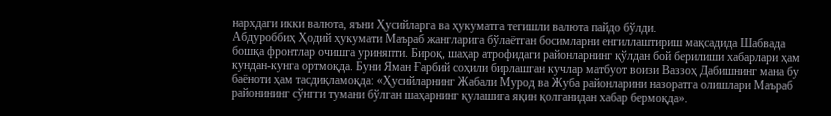нархдаги икки валюта, яъни Ҳусийларга ва ҳукуматга тегишли валюта пайдо бўлди.
Абдуроббиҳ Ҳодий ҳукумати Маъраб жангларига бўлаётган босимларни енгиллаштириш мақсадида Шабвада бошқа фронтлар очишга уриняпти. Бироқ, шаҳар атрофидаги районларнинг қўлдан бой берилиши хабарлари ҳам кундан-кунга ортмоқда. Буни Яман Ғарбий соҳили бирлашган кучлар матбуот воизи Ваззоҳ Дабишнинг мана бу баёноти ҳам тасдиқламоқда: «Ҳусийларнинг Жабали Мурод ва Жуба районларини назоратга олишлари Маъраб районининг сўнгги тумани бўлган шаҳарнинг қулашига яқин қолганидан хабар бермоқда».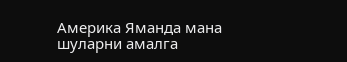Америка Яманда мана шуларни амалга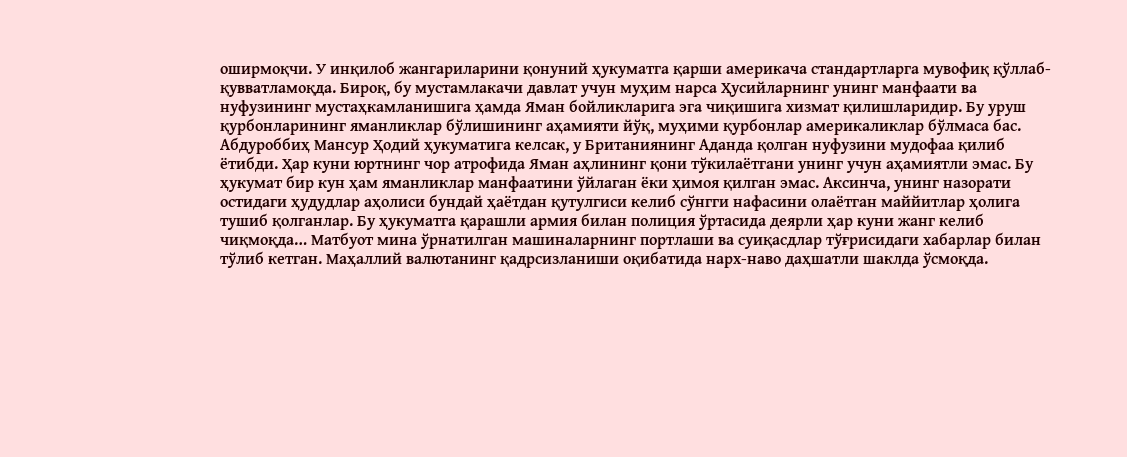оширмоқчи. У инқилоб жангариларини қонуний ҳукуматга қарши америкача стандартларга мувофиқ қўллаб-қувватламоқда. Бироқ, бу мустамлакачи давлат учун муҳим нарса Ҳусийларнинг унинг манфаати ва нуфузининг мустаҳкамланишига ҳамда Яман бойликларига эга чиқишига хизмат қилишларидир. Бу уруш қурбонларининг яманликлар бўлишининг аҳамияти йўқ, муҳими қурбонлар америкаликлар бўлмаса бас.
Абдуроббиҳ Мансур Ҳодий ҳукуматига келсак, у Британиянинг Аданда қолган нуфузини мудофаа қилиб ётибди. Ҳар куни юртнинг чор атрофида Яман аҳлининг қони тўкилаётгани унинг учун аҳамиятли эмас. Бу ҳукумат бир кун ҳам яманликлар манфаатини ўйлаган ёки ҳимоя қилган эмас. Аксинча, унинг назорати остидаги ҳудудлар аҳолиси бундай ҳаётдан қутулгиси келиб сўнгги нафасини олаётган маййитлар ҳолига тушиб қолганлар. Бу ҳукуматга қарашли армия билан полиция ўртасида деярли ҳар куни жанг келиб чиқмоқда… Матбуот мина ўрнатилган машиналарнинг портлаши ва суиқасдлар тўғрисидаги хабарлар билан тўлиб кетган. Маҳаллий валютанинг қадрсизланиши оқибатида нарх-наво даҳшатли шаклда ўсмоқда.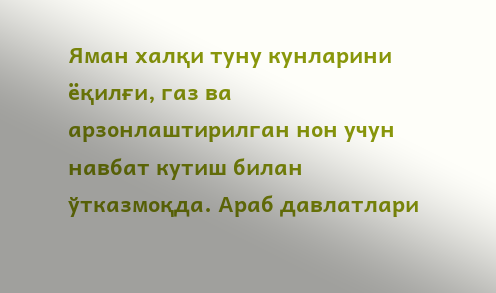Яман халқи туну кунларини ёқилғи, газ ва арзонлаштирилган нон учун навбат кутиш билан ўтказмоқда. Араб давлатлари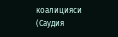коалицияси (Саудия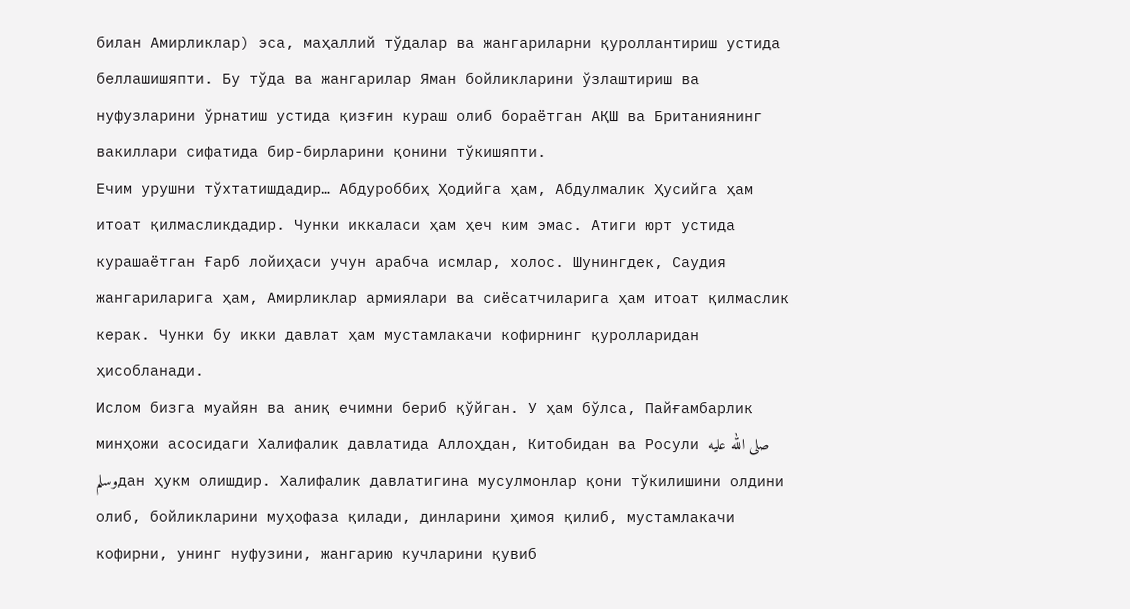билан Амирликлар) эса, маҳаллий тўдалар ва жангариларни қуроллантириш устида беллашишяпти. Бу тўда ва жангарилар Яман бойликларини ўзлаштириш ва нуфузларини ўрнатиш устида қизғин кураш олиб бораётган АҚШ ва Британиянинг вакиллари сифатида бир-бирларини қонини тўкишяпти.
Ечим урушни тўхтатишдадир… Абдуроббиҳ Ҳодийга ҳам, Абдулмалик Ҳусийга ҳам итоат қилмасликдадир. Чунки иккаласи ҳам ҳеч ким эмас. Атиги юрт устида курашаётган Ғарб лойиҳаси учун арабча исмлар, холос. Шунингдек, Саудия жангариларига ҳам, Амирликлар армиялари ва сиёсатчиларига ҳам итоат қилмаслик керак. Чунки бу икки давлат ҳам мустамлакачи кофирнинг қуролларидан ҳисобланади.
Ислом бизга муайян ва аниқ ечимни бериб қўйган. У ҳам бўлса, Пайғамбарлик минҳожи асосидаги Халифалик давлатида Аллоҳдан, Китобидан ва Росули صلى الله عليه وسلمдан ҳукм олишдир. Халифалик давлатигина мусулмонлар қони тўкилишини олдини олиб, бойликларини муҳофаза қилади, динларини ҳимоя қилиб, мустамлакачи кофирни, унинг нуфузини, жангарию кучларини қувиб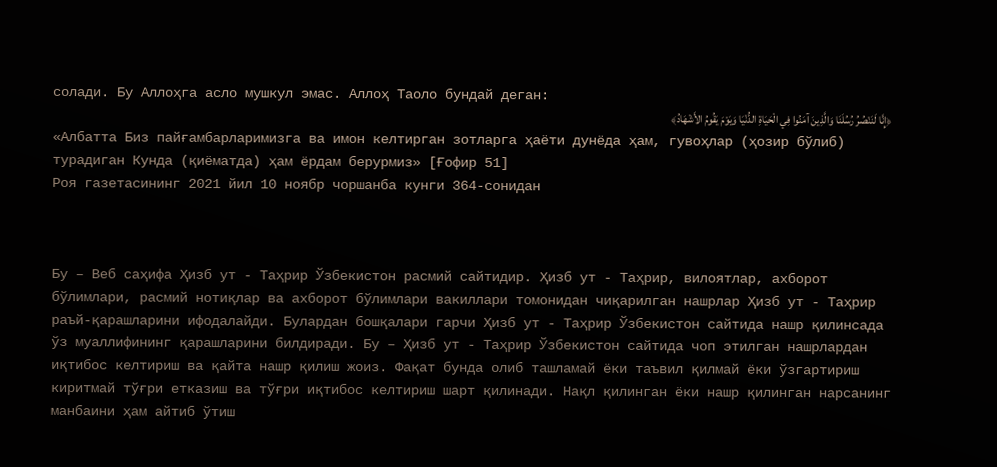солади. Бу Аллоҳга асло мушкул эмас. Аллоҳ Таоло бундай деган:
﴿إِنَّا لَنَنْصُرُ رُسُلَنَا وَالَّذِينَ آمَنُوا فِي الْحَيَاةِ الدُّنْيَا وَيَوْمَ يَقُومُ الأَشْهَادُ﴾
«Албатта Биз пайғамбарларимизга ва имон келтирган зотларга ҳаёти дунёда ҳам, гувоҳлар (ҳозир бўлиб) турадиган Кунда (қиёматда) ҳам ёрдам берурмиз» [Ғофир 51]
Роя газетасининг 2021 йил 10 ноябр чоршанба кунги 364-сонидан



Бу – Веб саҳифа Ҳизб ут - Таҳрир Ўзбекистон расмий сайтидир. Ҳизб ут - Таҳрир, вилоятлар, ахборот бўлимлари, расмий нотиқлар ва ахборот бўлимлари вакиллари томонидан чиқарилган нашрлар Ҳизб ут - Таҳрир раъй-қарашларини ифодалайди. Булардан бошқалари гарчи Ҳизб ут - Таҳрир Ўзбекистон сайтида нашр қилинсада ўз муаллифининг қарашларини билдиради. Бу – Ҳизб ут - Таҳрир Ўзбекистон сайтида чоп этилган нашрлардан иқтибос келтириш ва қайта нашр қилиш жоиз. Фақат бунда олиб ташламай ёки таъвил қилмай ёки ўзгартириш киритмай тўғри етказиш ва тўғри иқтибос келтириш шарт қилинади. Нақл қилинган ёки нашр қилинган нарсанинг манбаини ҳам айтиб ўтиш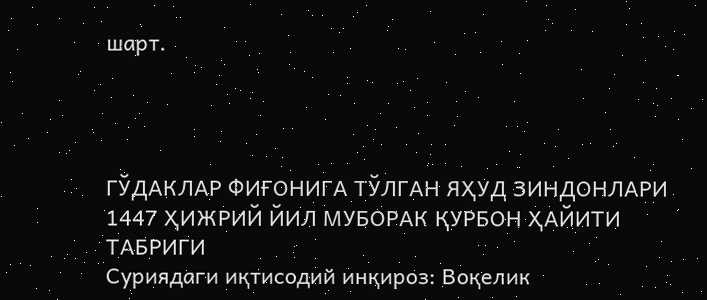шарт.




ГЎДАКЛАР ФИҒОНИГА ТЎЛГАН ЯҲУД ЗИНДОНЛАРИ
1447 ҲИЖРИЙ ЙИЛ МУБОРАК ҚУРБОН ҲАЙИТИ ТАБРИГИ
Суриядаги иқтисодий инқироз: Воқелик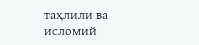таҳлили ва исломий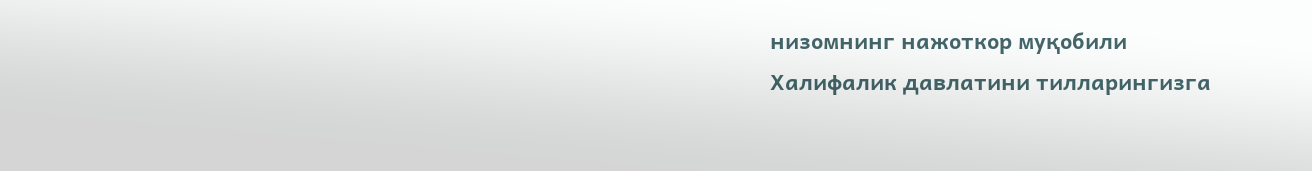низомнинг нажоткор муқобили
Халифалик давлатини тилларингизга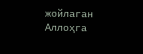жойлаган Аллоҳга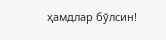ҳамдлар бўлсин!